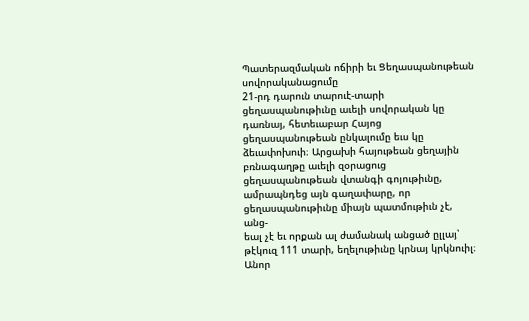Պատերազմական ոճիրի եւ Ցեղասպանութեան սովորականացումը
21-րդ դարուն տարուէ-տարի ցեղասպանութիւնը աւելի սովորական կը դառնայ, հետեւաբար Հայոց ցեղասպանութեան ընկալումը եւս կը ձեւափոխուի։ Արցախի հայութեան ցեղային բռնագաղթը աւելի զօրացուց ցեղասպանութեան վտանգի գոյութիւնը, ամրապնդեց այն գաղափարը, որ ցեղասպանութիւնը միայն պատմութիւն չէ, անց-
եալ չէ եւ որքան ալ ժամանակ անցած ըլլայ՝ թէկուզ 111 տարի, եղելութիւնը կրնայ կրկնուիլ։ Անոր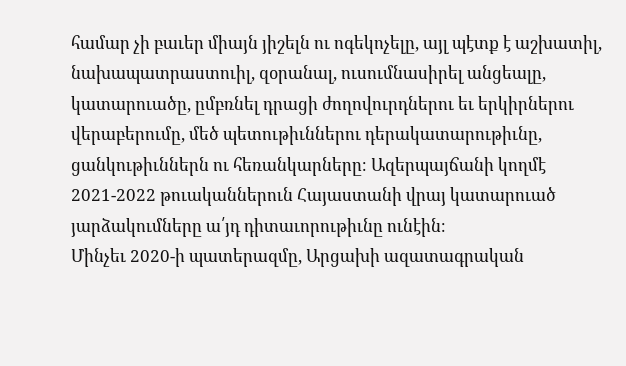համար չի բաւեր միայն յիշելն ու ոգեկոչելը, այլ պէտք է աշխատիլ, նախապատրաստուիլ, զօրանալ, ուսումնասիրել անցեալը, կատարուածը, ըմբռնել դրացի ժողովուրդներու եւ երկիրներու վերաբերումը, մեծ պետութիւններու դերակատարութիւնը, ցանկութիւններն ու հեռանկարները։ Ազերպայճանի կողմէ 2021-2022 թուականներուն Հայաստանի վրայ կատարուած յարձակումները ա՛յդ դիտաւորութիւնը ունէին։
Մինչեւ 2020-ի պատերազմը, Արցախի ազատագրական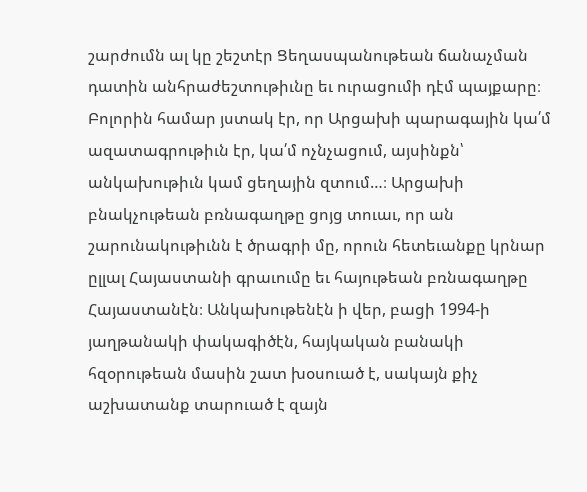շարժումն ալ կը շեշտէր Ցեղասպանութեան ճանաչման դատին անհրաժեշտութիւնը եւ ուրացումի դէմ պայքարը։ Բոլորին համար յստակ էր, որ Արցախի պարագային կա՛մ ազատագրութիւն էր, կա՛մ ոչնչացում, այսինքն՝ անկախութիւն կամ ցեղային զտում…։ Արցախի բնակչութեան բռնագաղթը ցոյց տուաւ, որ ան շարունակութիւնն է ծրագրի մը, որուն հետեւանքը կրնար ըլլալ Հայաստանի գրաւումը եւ հայութեան բռնագաղթը Հայաստանէն։ Անկախութենէն ի վեր, բացի 1994-ի յաղթանակի փակագիծէն, հայկական բանակի հզօրութեան մասին շատ խօսուած է, սակայն քիչ աշխատանք տարուած է զայն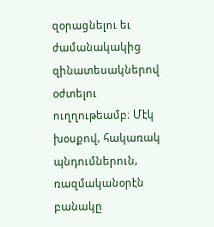զօրացնելու եւ ժամանակակից զինատեսակներով օժտելու ուղղութեամբ։ Մէկ խօսքով, հակառակ պնդումներուն, ռազմականօրէն բանակը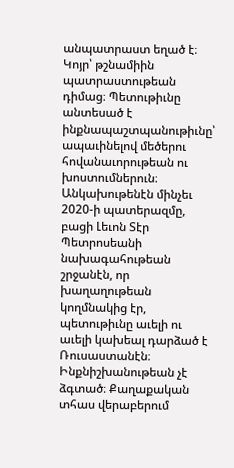անպատրաստ եղած է։ Կոյր՝ թշնամիին պատրաստութեան դիմաց։ Պետութիւնը անտեսած է ինքնապաշտպանութիւնը՝ ապաւինելով մեծերու հովանաւորութեան ու խոստումներուն։ Անկախութենէն մինչեւ 2020-ի պատերազմը, բացի Լեւոն Տէր Պետրոսեանի նախագահութեան շրջանէն, որ խաղաղութեան կողմնակից էր, պետութիւնը աւելի ու աւելի կախեալ դարձած է Ռուսաստանէն։ Ինքնիշխանութեան չէ ձգտած։ Քաղաքական տհաս վերաբերում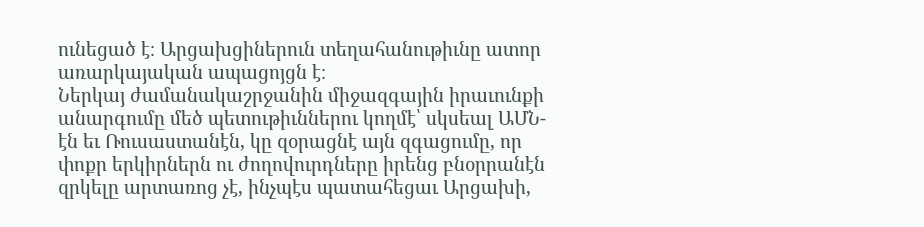ունեցած է։ Արցախցիներուն տեղահանութիւնը ատոր առարկայական ապացոյցն է։
Ներկայ ժամանակաշրջանին միջազգային իրաւունքի անարգումը մեծ պետութիւններու կողմէ՝ սկսեալ ԱՄՆ-էն եւ Ռուսաստանէն, կը զօրացնէ այն զգացումը, որ փոքր երկիրներն ու ժողովուրդները իրենց բնօրրանէն զրկելը արտառոց չէ, ինչպէս պատահեցաւ Արցախի,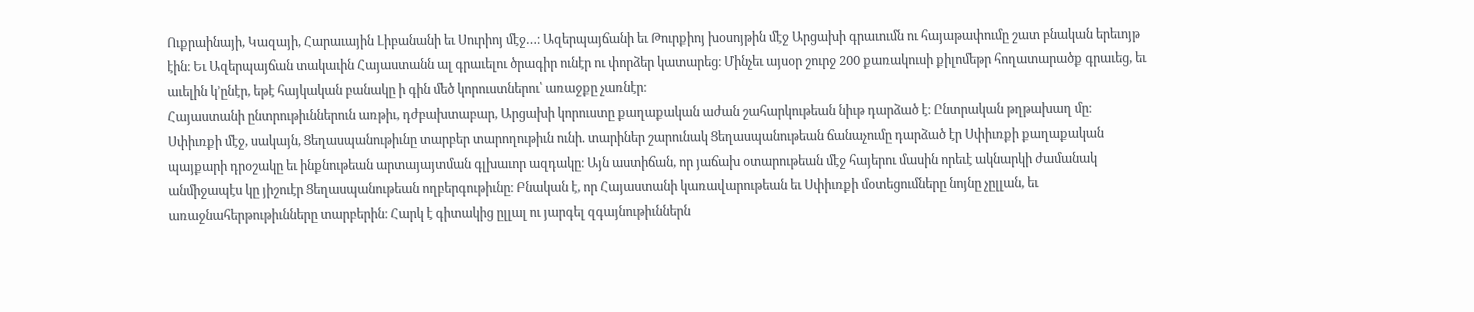Ուքրաինայի, Կազայի, Հարաւային Լիբանանի եւ Սուրիոյ մէջ…։ Ազերպայճանի եւ Թուրքիոյ խօսոյթին մէջ Արցախի գրաւումն ու հայաթափումը շատ բնական երեւոյթ էին։ Եւ Ազերպայճան տակաւին Հայաստանն ալ գրաւելու ծրագիր ունէր ու փորձեր կատարեց։ Մինչեւ այսօր շուրջ 200 քառակուսի քիլոմեթր հողատարածք գրաւեց, եւ աւելին կ՚ընէր, եթէ հայկական բանակը ի գին մեծ կորուստներու՝ առաջքը չառնէր։
Հայաստանի ընտրութիւններուն առթիւ, դժբախտաբար, Արցախի կորուստը քաղաքական աժան շահարկութեան նիւթ դարձած է։ Ընտրական թղթախաղ մը։
Սփիւռքի մէջ, սակայն, Ցեղասպանութիւնը տարբեր տարողութիւն ունի. տարիներ շարունակ Ցեղասպանութեան ճանաչումը դարձած էր Սփիւռքի քաղաքական պայքարի դրօշակը եւ ինքնութեան արտայայտման գլխաւոր ազդակը։ Այն աստիճան, որ յաճախ օտարութեան մէջ հայերու մասին որեւէ ակնարկի ժամանակ անմիջապէս կը յիշուէր Ցեղասպանութեան ողբերգութիւնը։ Բնական է, որ Հայաստանի կառավարութեան եւ Սփիւռքի մօտեցումները նոյնը չըլլան, եւ առաջնահերթութիւնները տարբերին։ Հարկ է գիտակից ըլլալ ու յարգել զգայնութիւններն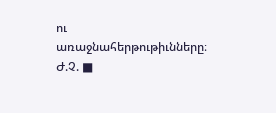ու առաջնահերթութիւնները։
Ժ.Չ. ■